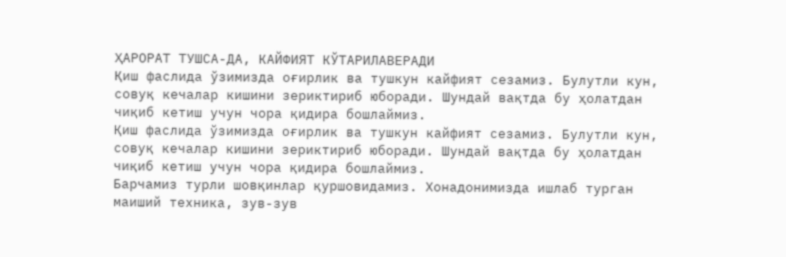ҲАРОРАТ ТУШСА-ДА, КАЙФИЯТ КЎТАРИЛАВЕРАДИ
Қиш фаслида ўзимизда оғирлик ва тушкун кайфият сезамиз. Булутли кун, совуқ кечалар кишини зериктириб юборади. Шундай вақтда бу ҳолатдан чиқиб кетиш учун чора қидира бошлаймиз.
Қиш фаслида ўзимизда оғирлик ва тушкун кайфият сезамиз. Булутли кун, совуқ кечалар кишини зериктириб юборади. Шундай вақтда бу ҳолатдан чиқиб кетиш учун чора қидира бошлаймиз.
Барчамиз турли шовқинлар қуршовидамиз. Хонадонимизда ишлаб турган маиший техника, зув-зув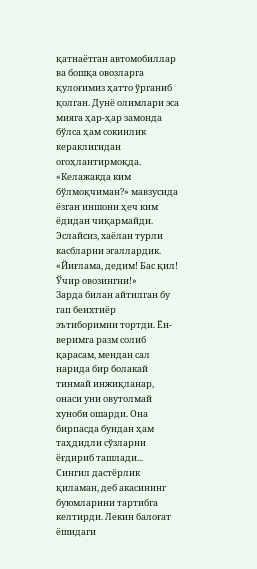қатнаётган автомобиллар ва бошқа овозларга қулоғимиз ҳатто ўрганиб қолган. Дунё олимлари эса мияга ҳар-ҳар замонда бўлса ҳам сокинлик кераклигидан огоҳлантирмоқда.
«Келажакда ким бўлмоқчиман?» мавзусида ёзган иншони ҳеч ким ёдидан чиқармайди. Эслайсиз, хаёлан турли касбларни эгаллардик.
«Йиғлама, дедим! Бас қил! Ўчир овозингни!»
Зарда билан айтилган бу гап беихтиёр эътиборимни тортди. Ён-веримга разм солиб қарасам, мендан сал нарида бир болакай тинмай инжиқланар, онаси уни овутолмай хуноби ошарди. Она бирпасда бундан ҳам таҳдидли сўзларни ёғдириб ташлади...
Сингил дастёрлик қиламан, деб акасининг буюмларини тартибга келтирди. Лекин балоғат ёшидаги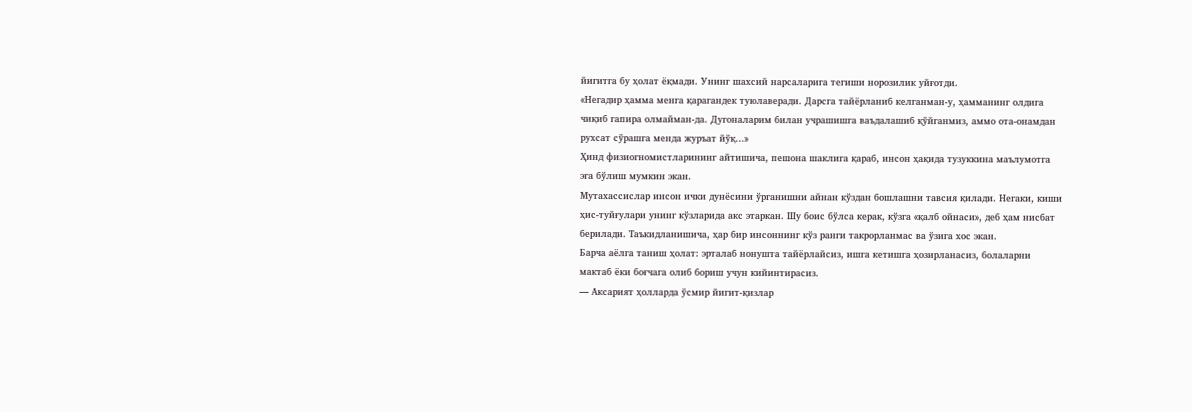йигитга бу ҳолат ёқмади. Унинг шахсий нарсаларига тегиши норозилик уйғотди.
«Негадир ҳамма менга қарагандек туюлаверади. Дарсга тайёрланиб келганман-у, ҳамманинг олдига чиқиб гапира олмайман-да. Дугоналарим билан учрашишга ваъдалашиб қўйганмиз, аммо ота-онамдан рухсат сўрашга менда журъат йўқ...»
Ҳинд физиогномистларининг айтишича, пешона шаклига қараб, инсон ҳақида тузуккина маълумотга эга бўлиш мумкин экан.
Мутахасcислар инсон ички дунёсини ўрганишни айнан кўздан бошлашни тавсия қилади. Негаки, киши ҳис-туйғулари унинг кўзларида акс этаркан. Шу боис бўлса керак, кўзга «қалб ойнаси», деб ҳам нисбат берилади. Таъкидланишича, ҳар бир инсоннинг кўз ранги такрорланмас ва ўзига хос экан.
Барча аёлга таниш ҳолат: эрталаб нонушта тайёрлайсиз, ишга кетишга ҳозирланасиз, болаларни мактаб ёки боғчага олиб бориш учун кийинтирасиз.
— Аксарият ҳолларда ўсмир йигит-қизлар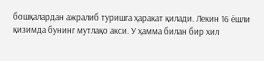бошқалардан ажралиб туришга ҳаракат қилади. Лекин 16 ёшли қизимда бунинг мутлақо акси. У ҳамма билан бир хил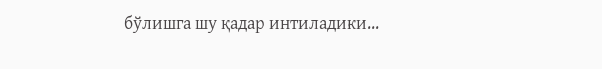бўлишга шу қадар интиладики...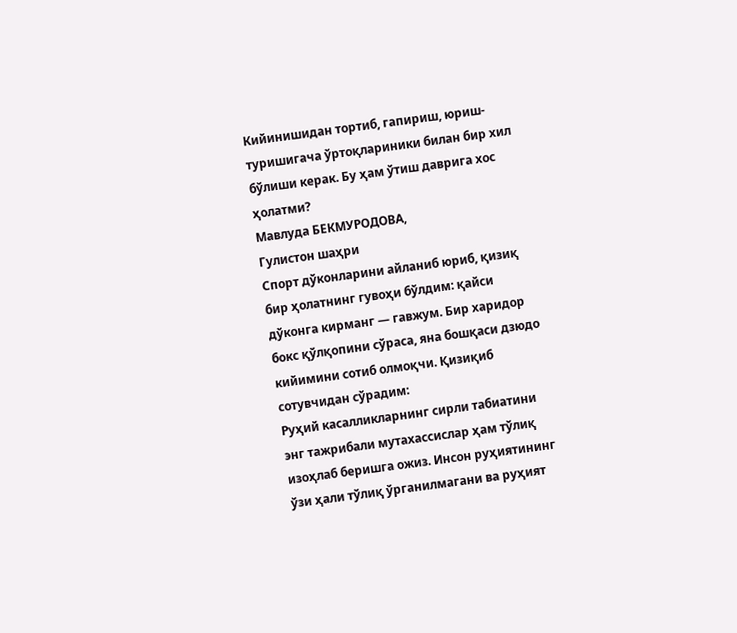Кийинишидан тортиб, гапириш, юриш-туришигача ўртоқлариники билан бир хил бўлиши керак. Бу ҳам ўтиш даврига хос ҳолатми?
Мавлуда БЕКМУРОДОВА,
Гулистон шаҳри
Спорт дўконларини айланиб юриб, қизиқ бир ҳолатнинг гувоҳи бўлдим: қайси дўконга кирманг — гавжум. Бир харидор бокс қўлқопини сўраса, яна бошқаси дзюдо кийимини сотиб олмоқчи. Қизиқиб сотувчидан сўрадим:
Руҳий касалликларнинг сирли табиатини энг тажрибали мутахассислар ҳам тўлиқ изоҳлаб беришга ожиз. Инсон руҳиятининг ўзи ҳали тўлиқ ўрганилмагани ва руҳият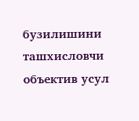бузилишини ташхисловчи объектив усул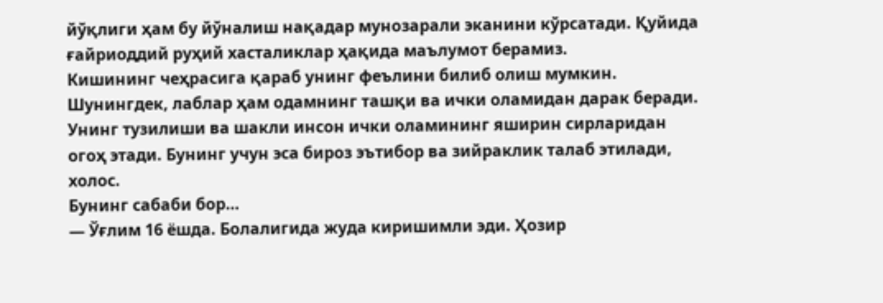йўқлиги ҳам бу йўналиш нақадар мунозарали эканини кўрсатади. Қуйида ғайриоддий руҳий хасталиклар ҳақида маълумот берамиз.
Кишининг чеҳрасига қараб унинг феълини билиб олиш мумкин. Шунингдек, лаблар ҳам одамнинг ташқи ва ички оламидан дарак беради. Унинг тузилиши ва шакли инсон ички оламининг яширин сирларидан огоҳ этади. Бунинг учун эса бироз эътибор ва зийраклик талаб этилади, холос.
Бунинг сабаби бор…
— Ўғлим 16 ёшда. Болалигида жуда киришимли эди. Ҳозир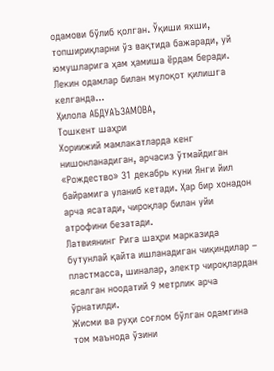одамови бўлиб қолган. Ўқиши яхши, топшириқларни ўз вақтида бажаради, уй юмушларига ҳам ҳамиша ёрдам беради. Лекин одамлар билан мулоқот қилишга келганда...
Ҳилола АБДУАЪЗАМОВА,
Тошкент шаҳри
Хориижий мамлакатларда кенг нишонланадиган, арчасиз ўтмайдиган «Рождество» 31 декабрь куни Янги йил байрамига уланиб кетади. Ҳар бир хонадон арча ясатади, чироқлар билан уйи атрофини безатади.
Латвиянинг Рига шаҳри марказида бутунлай қайта ишланадиган чиқиндилар – пластмасса, шиналар, электр чироқлардан ясалган ноодатий 9 метрлик арча ўрнатилди.
Жисми ва руҳи соғлом бўлган одамгина том маънода ўзини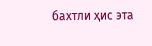бахтли ҳис эта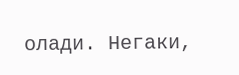олади. Негаки,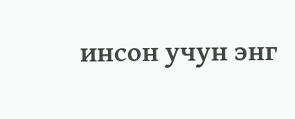инсон учун энг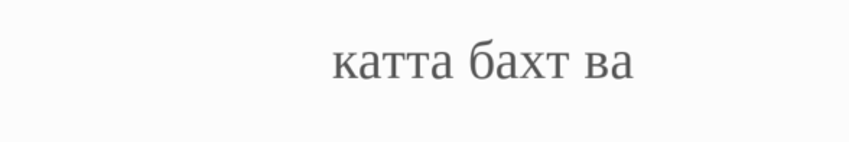катта бахт ва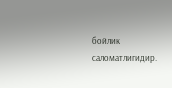бойлик саломатлигидир.